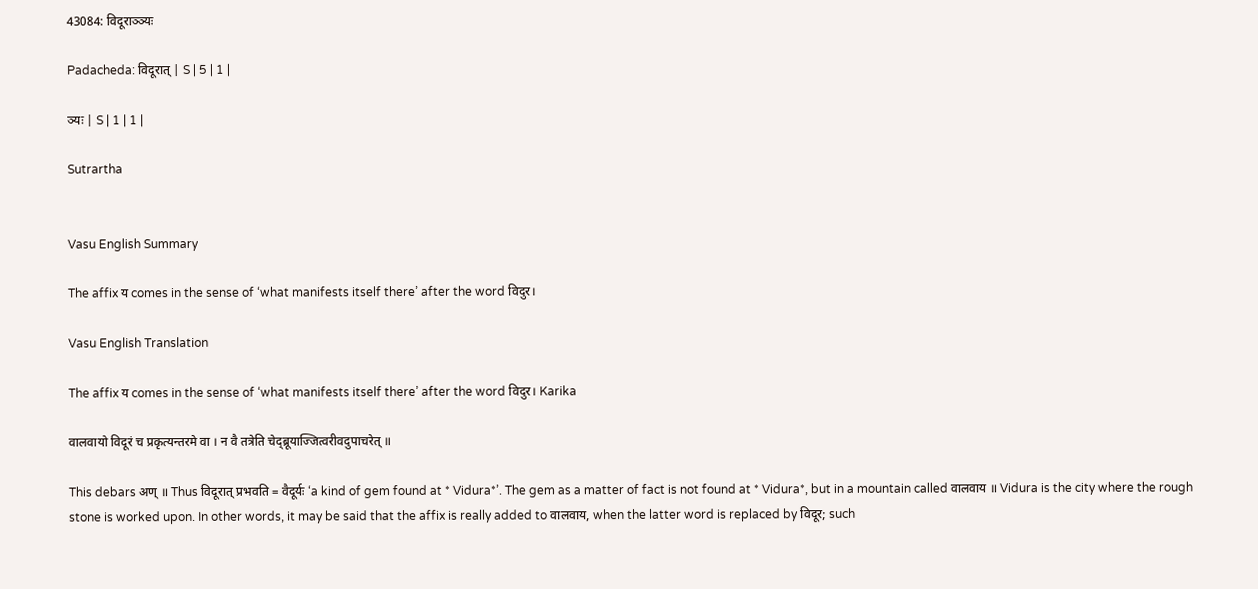43084: विदूराञ्ञ्यः

Padacheda: विदूरात् | S | 5 | 1 |

ञ्यः | S | 1 | 1 |

Sutrartha


Vasu English Summary

The affix य comes in the sense of ‘what manifests itself there’ after the word विदुर।

Vasu English Translation

The affix य comes in the sense of ‘what manifests itself there’ after the word विदुर। Karika

वालवायो विदूरं च प्रकृत्यन्तरमे वा । न वै तत्रेति चेद्ब्रूयाज्जित्वरीवदुपाचरेत् ॥

This debars अण् ॥ Thus विदूरात् प्रभवति = वैदूर्यः ‘a kind of gem found at * Vidura*’. The gem as a matter of fact is not found at * Vidura*, but in a mountain called वालवाय ॥ Vidura is the city where the rough stone is worked upon. In other words, it may be said that the affix is really added to वालवाय, when the latter word is replaced by विदूर; such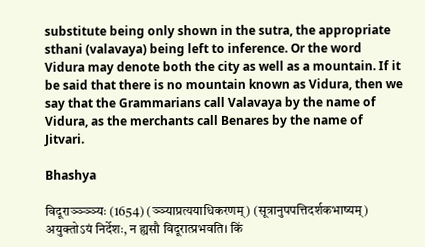substitute being only shown in the sutra, the appropriate sthani (valavaya) being left to inference. Or the word Vidura may denote both the city as well as a mountain. If it be said that there is no mountain known as Vidura, then we say that the Grammarians call Valavaya by the name of Vidura, as the merchants call Benares by the name of Jitvari.

Bhashya

विदूराञ्ञ्ञ्ञ्यः (1654) (ञ्ञ्याप्रत्ययाधिकरणम्) (सूत्रानुपपत्तिदर्शकभाष्यम्) अयुक्तोऽयं निर्देशः, न ह्यसौ विदूरात्प्रभवति। किं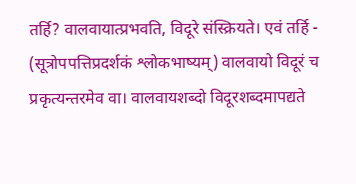तर्हि? वालवायात्प्रभवति, विदूरे संस्क्रियते। एवं तर्हि - (सूत्रोपपत्तिप्रदर्शकं श्लोकभाष्यम्) वालवायो विदूरं च प्रकृत्यन्तरमेव वा। वालवायशब्दो विदूरशब्दमापद्यते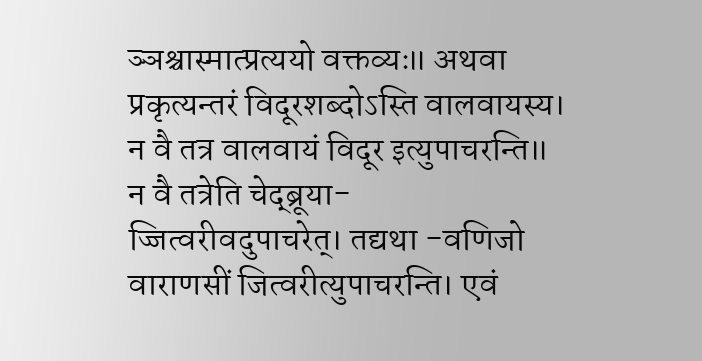ञ्ञश्चास्मात्प्रत्ययो वक्तव्यः॥ अथवा प्रकृत्यन्तरं विदूरशब्दोऽस्ति वालवायस्य। न वै तत्र वालवायं विदूर इत्युपाचरन्ति॥ न वै तत्रेति चेद्ब्रूया- ज्जित्वरीवदुपाचरेत्। तद्यथा -वणिजो वाराणसीं जित्वरीत्युपाचरन्ति। एवं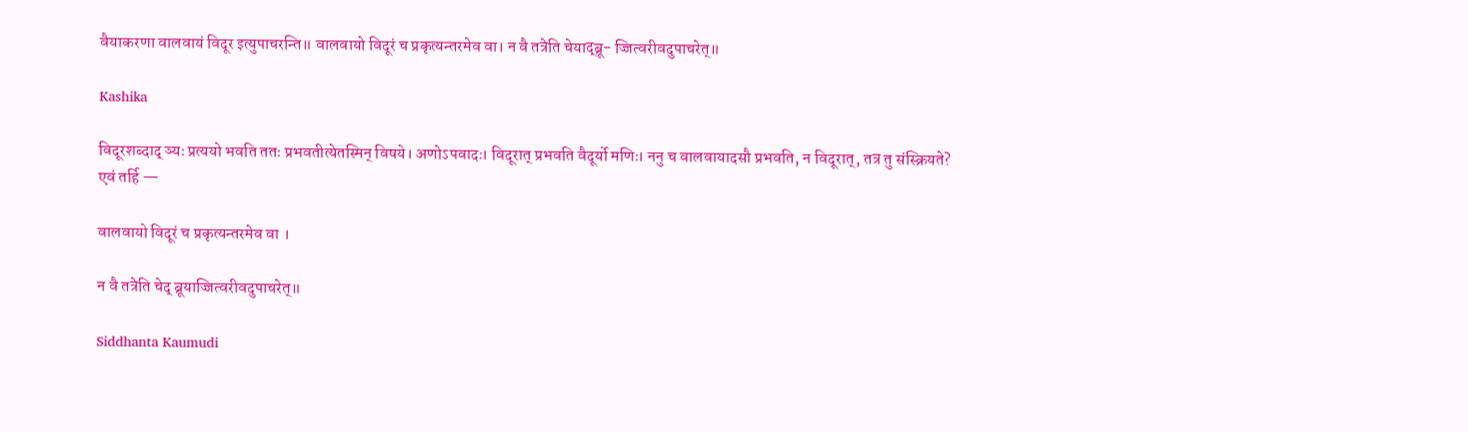वैयाकरणा वालवायं विदूर इत्युपाचरन्ति॥ वालवायो विदूरं च प्रकृत्यन्तरमेव वा। न वै तत्रेति चेयाद्ब्रू- ज्जित्वरीवदुपाचरेत्॥

Kashika

विदूरशब्दाद् ञ्यः प्रत्ययो भवति ततः प्रभवतीत्येतस्मिन् विषये। अणोऽपवादः। विदूरात् प्रभवति वैदूर्यो मणिः। ननु च वालवायादसौ प्रभवति, न विदूरात्, तत्र तु संस्क्रियते? एवं तर्हि —

वालवायो विदूरं च प्रकृत्यन्तरमेव वा ।

न वै तत्रेति चेद् ब्रूयाज्जित्वरीवदुपाचरेत्॥

Siddhanta Kaumudi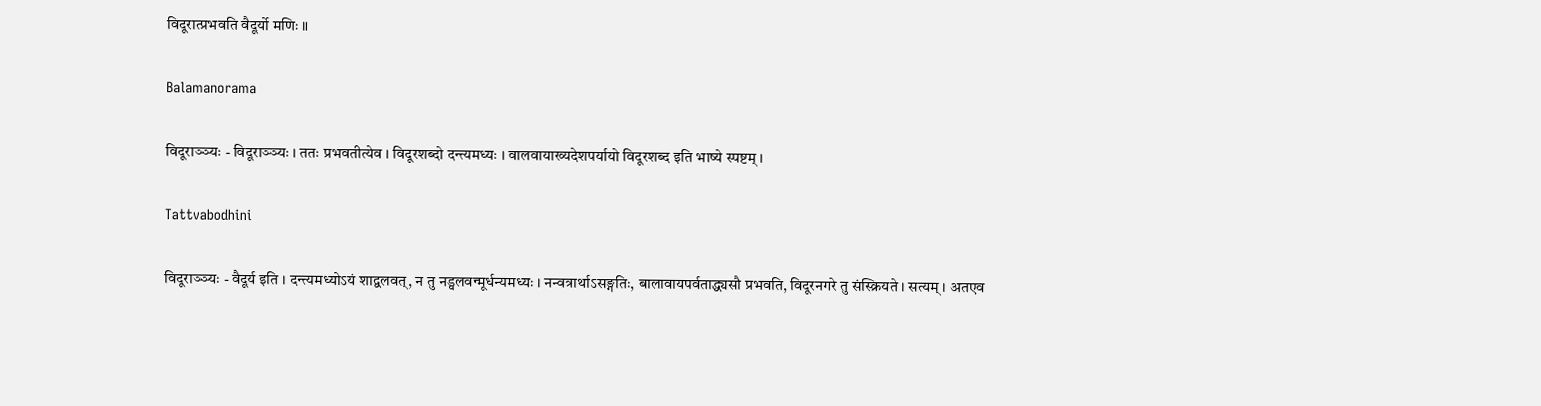विदूरात्प्रभवति वैदूर्यो मणिः ॥

Balamanorama

विदूराञ्ञ्यः - विदूराञ्ञ्यः । ततः प्रभवतीत्येव । विदूरशब्दो दन्त्यमध्यः । वालवायाख्यदेशपर्यायो विदूरशब्द इति भाष्ये स्पष्टम् ।

Tattvabodhini

विदूराञ्ञ्यः - वैदूर्य इति । दन्त्यमध्योऽयं शाद्वलवत्, न तु नड्वलवन्मूर्धन्यमध्यः । नन्वत्रार्थाऽसङ्गतिः, बालावायपर्वताद्ध्यसौ प्रभवति, विदूरनगरे तु संस्क्रियते । सत्यम् । अतएव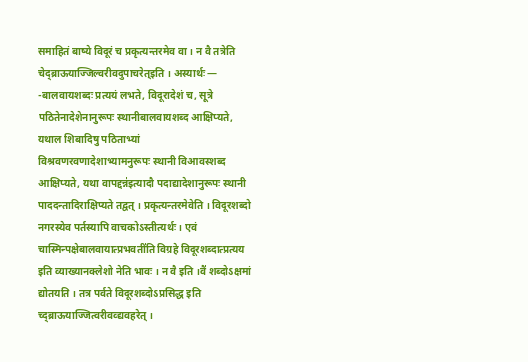समाहितं बाष्ये विदूरं च प्रकृत्यन्तरमेव वा । न वै तत्रेति चेद्ब्राऊयाज्जिल्वरीवदुपाचरेत्इति । अस्यार्थः — -बालवायशब्दः प्रत्ययं लभते, विदूरादेशं च, सूत्रे पठितेनादेशेनानुरूपः स्थानीबालवायशब्द आक्षिप्यते, यथाल शिबादिषु पठिताभ्यां विश्रवणरवणादेशाभ्यामनुरूपः स्थानी विआवस्शब्द आक्षिप्यते, यथा वापद्दन्न॑इत्यादौ पदाद्यादेशानुरूपः स्थानी पाददन्तादिराक्षिप्यते तद्वत् । प्रकृत्यन्तरमेवेति । विदूरशब्दो नगरस्येव पर्तस्यापि वाचकोऽस्तीत्यर्थः । एवं चास्मिन्पक्षेबालवायात्प्रभवती॑ति विग्रहे विदूरशब्दात्प्रत्यय इति व्याख्यानक्लेशो नेति भावः । न वै इति ।वै॑ शब्दोऽक्षमां द्योतयति । तत्र पर्वते विदूरशब्दोऽप्रसिद्ध इति च्द्ब्राऊयाज्जित्वरीवव्द्यवहरेत् ।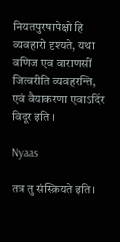नियतपुरषापेक्षो हि व्यवहारो दृश्यते, यथा वणिज एव वाराणसीं जित्वरीति व्यवहरन्ति, एवं वैयाकरणा एवाऽदिंर विदूर इति ।

Nyaas

तत्र तु संस्क्रियते इति।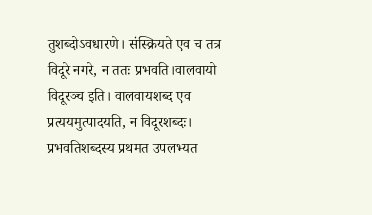तुशब्दोऽवधारणे। संस्क्रियते एव च तत्र विदूरे नगरे, न ततः प्रभवति।वालवायो विदूरञ्च इति। वालवायशब्द एव प्रत्ययमुत्पादयति, न विदूरशब्दः। प्रभवतिशब्दस्य प्रथमत उपलभ्यत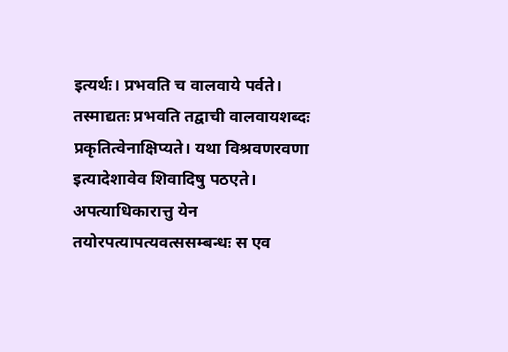इत्यर्थः। प्रभवति च वालवाये पर्वते। तस्माद्यतः प्रभवति तद्वाची वालवायशब्दः प्रकृतित्वेनाक्षिप्यते। यथा विश्रवणरवणा इत्यादेशावेव शिवादिषु पठएते। अपत्याधिकारात्तु येन तयोरपत्यापत्यवत्ससम्बन्धः स एव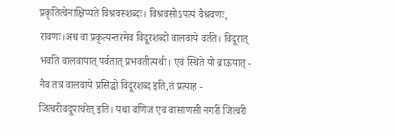प्रकृतित्वेनाक्षिप्यते विश्रवस्शब्दः। विश्रवसोऽपत्यं वैश्रवणः, रावणः।अथ वा प्रकृत्यन्तरमेव विदूरशब्दो वालवाये वर्तते। विदूरात् भवति वालवायात् पर्वतात् प्रभवतीत्यर्थः। एवं स्थिते यो ब्राऊयात् - नैव तत्र वालवाये प्रसिद्धो विदूरशब्द इति,तं प्रत्याह - जित्वरीवदूपाचरेत् इति। यथा वणिज एव वासाणसी नगरीं जित्वरी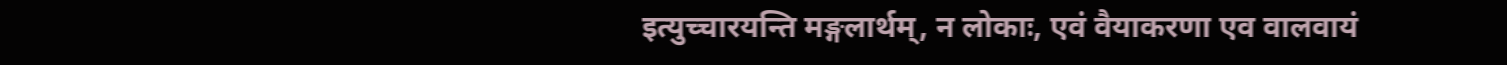इत्युच्चारयन्ति मङ्गलार्थम्, न लोकाः, एवं वैयाकरणा एव वालवायं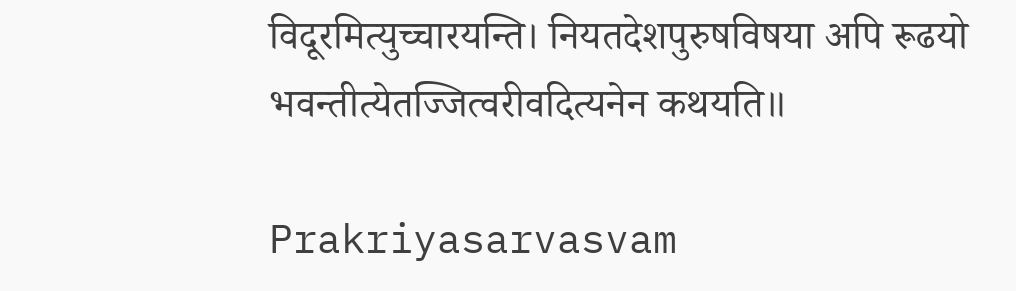विदूरमित्युच्चारयन्ति। नियतदेशपुरुषविषया अपि रूढयो भवन्तीत्येतज्जित्वरीवदित्यनेन कथयति॥

Prakriyasarvasvam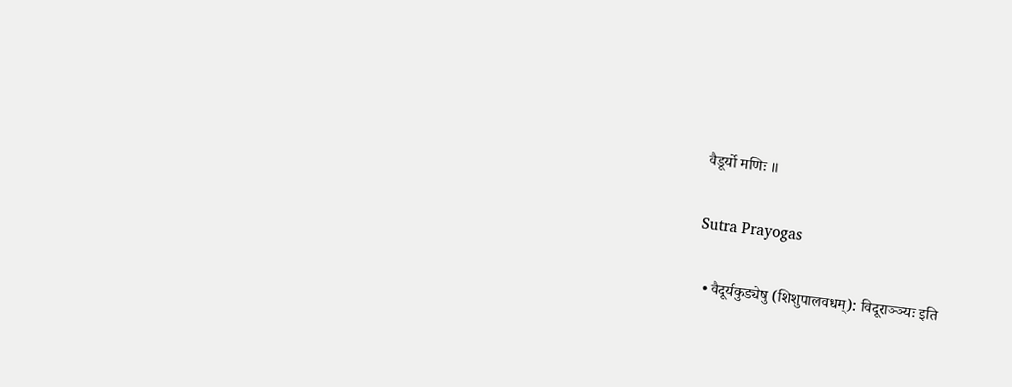वैडूर्यो मणिः ॥

Sutra Prayogas

  • वैदूर्यकुड्येषु (शिशुपालवधम्): विदूराञ्ञ्यः इति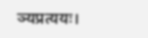ञ्यप्रत्ययः।